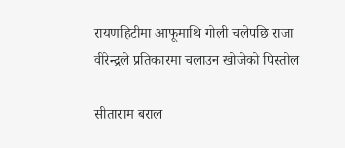रायणहिटीमा आफूमाथि गोली चलेपछि राजा वीरेन्द्रले प्रतिकारमा चलाउन खोजेको पिस्तोल

सीताराम बराल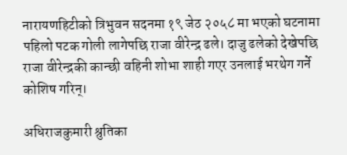नारायणहिटीको त्रिभुवन सदनमा १९ जेठ २०५८ मा भएको घटनामा पहिलो पटक गोली लागेपछि राजा वीरेन्द्र ढले। दाजु ढलेको देखेपछि राजा वीरेन्द्रकी कान्छी वहिनी शोभा शाही गएर उनलाई भरथेग गर्ने कोशिष गरिन्।

अधिराजकुमारी श्रुतिका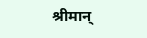श्रीमान्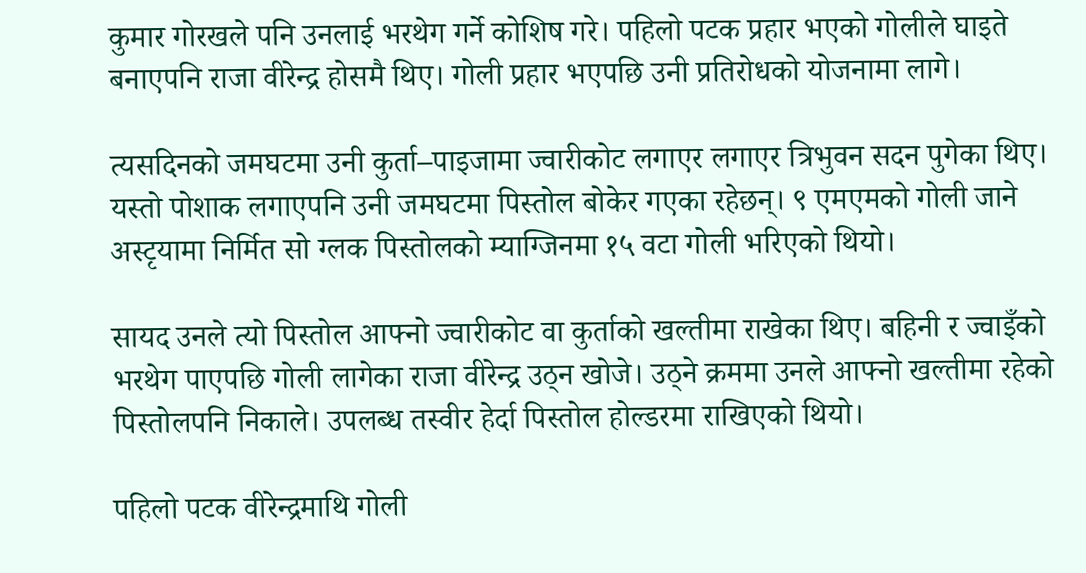कुमार गोरखले पनि उनलाई भरथेग गर्ने कोशिष गरे। पहिलो पटक प्रहार भएको गोलीले घाइते बनाएपनि राजा वीरेन्द्र होसमै थिए। गोली प्रहार भएपछि उनी प्रतिरोधको योजनामा लागे।

त्यसदिनको जमघटमा उनी कुर्ता–पाइजामा ज्वारीकोट लगाएर लगाएर त्रिभुवन सदन पुगेका थिए।
यस्तो पोशाक लगाएपनि उनी जमघटमा पिस्तोल बोकेर गएका रहेछन्। ९ एमएमको गोली जाने अस्टृयामा निर्मित सो ग्लक पिस्तोलको म्याग्जिनमा १५ वटा गोली भरिएको थियो।

सायद उनले त्यो पिस्तोल आफ्नो ज्वारीकोट वा कुर्ताको खल्तीमा राखेका थिए। बहिनी र ज्वाइँको भरथेग पाएपछि गोली लागेका राजा वीरेन्द्र उठ्न खोजे। उठ्ने क्रममा उनले आफ्नो खल्तीमा रहेको पिस्तोलपनि निकाले। उपलब्ध तस्वीर हेर्दा पिस्तोल होल्डरमा राखिएको थियो।

पहिलो पटक वीरेन्द्रमाथि गोली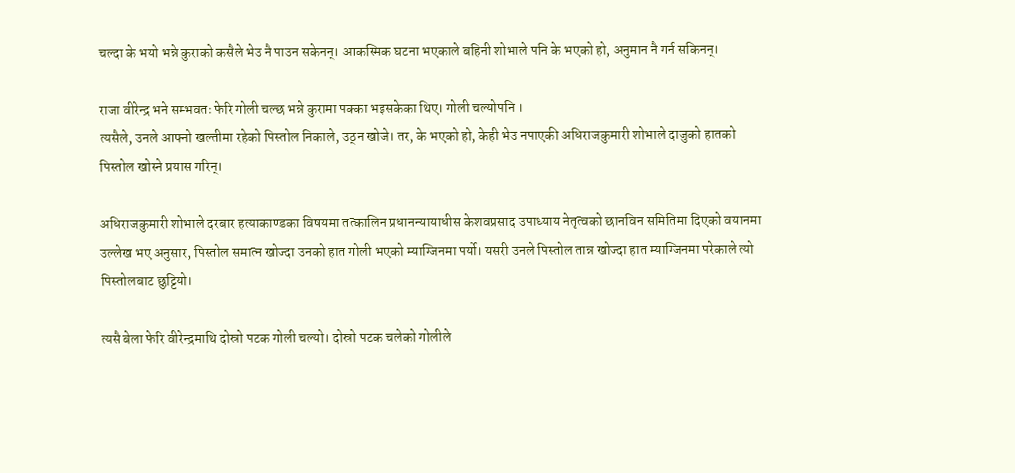चल्दा के भयो भन्ने कुराको कसैले भेउ नै पाउन सकेनन्। आकस्मिक घटना भएकाले बहिनी शोभाले पनि के भएको हो, अनुमान नै गर्न सकिनन्।

राजा वीरेन्द्र भने सम्भवतः फेरि गोली चल्छ भन्ने कुरामा पक्का भइसकेका थिए। गोली चल्योपनि ।
त्यसैले, उनले आफ्नो खल्तीमा रहेको पिस्तोल निकाले, उठ्न खोजे। तर, के भएको हो, केही भेउ नपाएकी अधिराजकुमारी शोभाले दाजुको हातको पिस्तोल खोस्ने प्रयास गरिन्।

अधिराजकुमारी शोभाले दरबार हत्याकाण्डका विषयमा तत्कालिन प्रधानन्यायाधीस केशवप्रसाद उपाध्याय नेतृत्वको छानविन समितिमा दिएको वयानमा उल्लेख भए अनुसार, पिस्तोल समात्न खोज्दा उनको हात गोली भएको म्याग्जिनमा पर्यो। यसरी उनले पिस्तोल तान्न खोज्दा हात म्याग्जिनमा परेकाले त्यो पिस्तोलबाट छुट्टियो।

त्यसै बेला फेरि वीरेन्द्रमाथि दोस्रो पटक गोली चल्यो। दोस्रो पटक चलेको गोलीले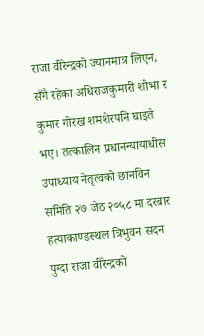राजा वीरेन्द्रको ज्यानमात्र लिएन, सँगै रहेका अधिराजकुमारी शोभा र कुमार गोरख शमशेरपनि घाइते भए। तत्कालिन प्रधानन्यायाधीस उपाध्याय नेतृत्वको छानविन समिति २७ जेठ २०५८ मा दरबार हत्याकाण्डस्थल त्रिभुवन सदन पुग्दा राजा वीरेन्द्रको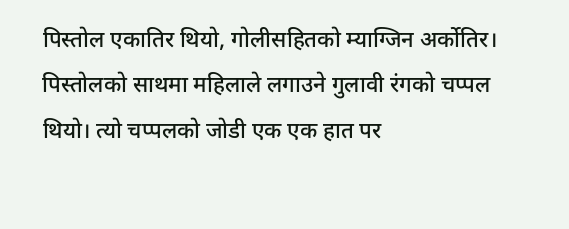पिस्तोल एकातिर थियो, गोलीसहितको म्याग्जिन अर्कोतिर।
पिस्तोलको साथमा महिलाले लगाउने गुलावी रंगको चप्पल थियो। त्यो चप्पलको जोडी एक एक हात पर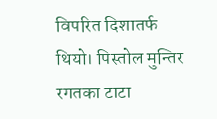विपरित दिशातर्फ थियो। पिस्तोल मुन्तिर रगतका टाटा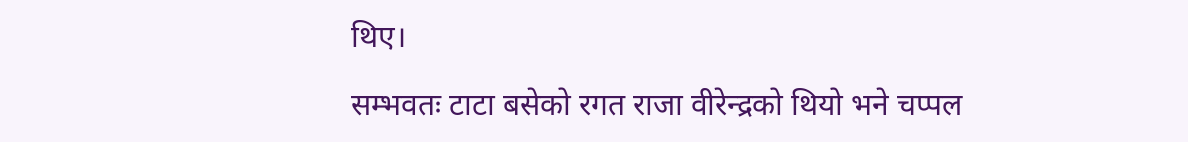थिए।

सम्भवतः टाटा बसेको रगत राजा वीरेन्द्रको थियो भने चप्पल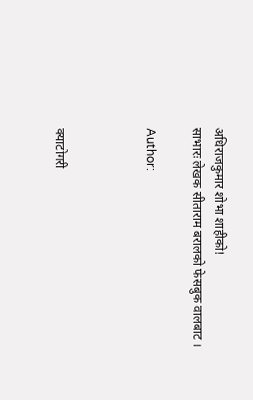अधिराजकुमार शोभा शाहीको!
साभारः लेखक सीताराम बरालको फेसबुक वालबाट ।

Author:



क्याटोगरी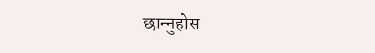छान्‍नुहोस